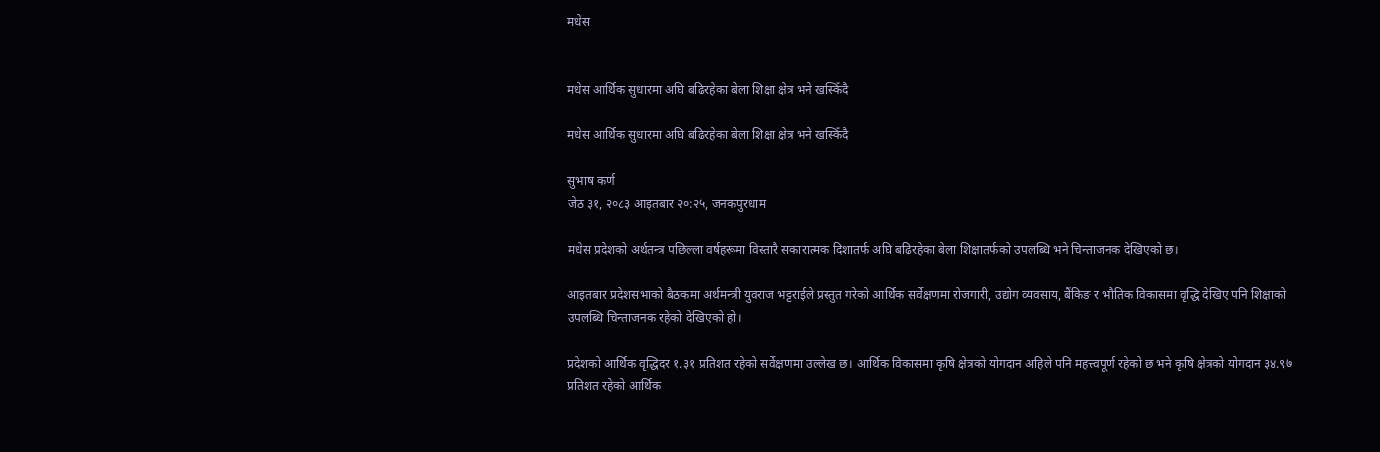मधेस


मधेस आर्थिक सुधारमा अघि बढिरहेका बेला शिक्षा क्षेत्र भने खस्किँदै

मधेस आर्थिक सुधारमा अघि बढिरहेका बेला शिक्षा क्षेत्र भने खस्किँदै

सुभाष कर्ण
जेठ ३१, २०८३ आइतबार २०:२५, जनकपुरधाम

मधेस प्रदेशको अर्थतन्त्र पछिल्ला वर्षहरूमा विस्तारै सकारात्मक दिशातर्फ अघि बढिरहेका बेला शिक्षातर्फको उपलब्धि भने चिन्ताजनक देखिएको छ।

आइतबार प्रदेशसभाको बैठकमा अर्थमन्त्री युवराज भट्टराईले प्रस्तुत गरेको आर्थिक सर्वेक्षणमा रोजगारी, उद्योग व्यवसाय, बैंकिङ र भौतिक विकासमा वृद्धि देखिए पनि शिक्षाको उपलब्धि चिन्ताजनक रहेको देखिएको हो।

प्रदेशको आर्थिक वृद्धिदर १.३१ प्रतिशत रहेको सर्वेक्षणमा उल्लेख छ। आर्थिक विकासमा कृषि क्षेत्रको योगदान अहिले पनि महत्त्वपूर्ण रहेको छ भने कृषि क्षेत्रको योगदान ३४.९७ प्रतिशत रहेको आर्थिक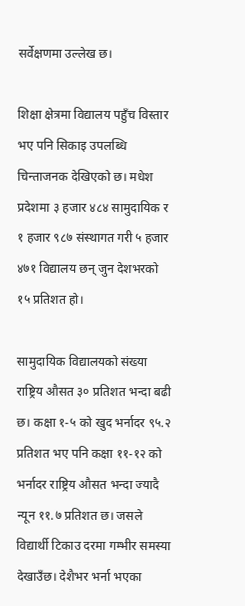सर्वेक्षणमा उल्लेख छ।

शिक्षा क्षेत्रमा विद्यालय पहुँच विस्तार भए पनि सिकाइ उपलब्धि चिन्ताजनक देखिएको छ। मधेश प्रदेशमा ३ हजार ४८४ सामुदायिक र १ हजार ९८७ संस्थागत गरी ५ हजार ४७१ विद्यालय छन् जुन देशभरको १५ प्रतिशत हो।

सामुदायिक विद्यालयको संख्या राष्ट्रिय औसत ३० प्रतिशत भन्दा बढी छ। कक्षा १-५ को खुद भर्नादर ९५.२ प्रतिशत भए पनि कक्षा ११-१२ को भर्नादर राष्ट्रिय औसत भन्दा ज्यादै न्यून ११.७ प्रतिशत छ। जसले विद्यार्थी टिकाउ दरमा गम्भीर समस्या देखाउँछ। देशैभर भर्ना भएका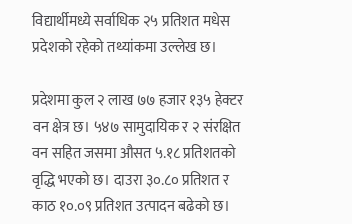विद्यार्थीमध्ये सर्वाधिक २५ प्रतिशत मधेस प्रदेशको रहेको तथ्यांकमा उल्लेख छ।

प्रदेशमा कुल २ लाख ७७ हजार १३५ हेक्टर वन क्षेत्र छ। ५४७ सामुदायिक र २ संरक्षित वन सहित जसमा औसत ५.१८ प्रतिशतको वृद्धि भएको छ। दाउरा ३०.८० प्रतिशत र काठ १०.०९ प्रतिशत उत्पादन बढेको छ।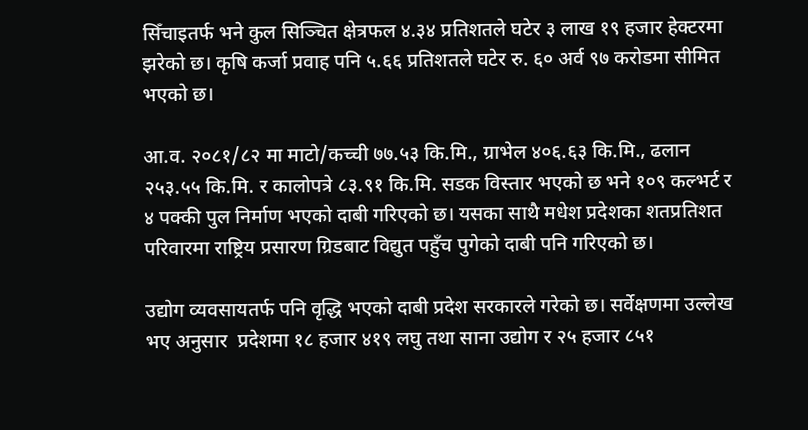सिँचाइतर्फ भने कुल सिञ्चित क्षेत्रफल ४.३४ प्रतिशतले घटेर ३ लाख १९ हजार हेक्टरमा झरेको छ। कृषि कर्जा प्रवाह पनि ५.६६ प्रतिशतले घटेर रु. ६० अर्व ९७ करोडमा सीमित भएको छ।

आ.व. २०८१/८२ मा माटो/कच्ची ७७.५३ कि.मि., ग्राभेल ४०६.६३ कि.मि., ढलान २५३.५५ कि.मि. र कालोपत्रे ८३.९१ कि.मि. सडक विस्तार भएको छ भने १०९ कल्भर्ट र ४ पक्की पुल निर्माण भएको दाबी गरिएको छ। यसका साथै मधेश प्रदेशका शतप्रतिशत परिवारमा राष्ट्रिय प्रसारण ग्रिडबाट विद्युत पहुँच पुगेको दाबी पनि गरिएको छ।

उद्योग व्यवसायतर्फ पनि वृद्धि भएको दाबी प्रदेश सरकारले गरेको छ। सर्वेक्षणमा उल्लेख भए अनुसार  प्रदेशमा १८ हजार ४१९ लघु तथा साना उद्योग र २५ हजार ८५१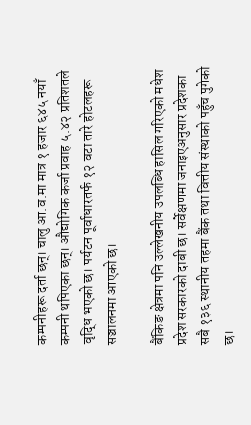कम्पनीहरू दर्ता छन्। चालु आ.व.मा मात्र १ हजार ६४५ नयाँ कम्पनी थपिएका छन्। औद्योगिक कर्जा प्रवाह ५.४२ प्रतिशतले वृद्धि भएको छ। पर्यटन पूर्वाधारतर्फ १२ वटा तारे होटलहरू सञ्चालनमा आएको छ।

बैंकिङ क्षेत्रमा पनि उल्लेखनीय उपलब्धि हासिल गरिएको मधेश प्रदेश सरकारको दाबी छ। सर्वेक्षणमा जनाइएअनुसार प्रदेशका सबै १३६ स्थानीय तहमा बैंक तथा वित्तीय संस्थाको पहुँच पुगेको छ।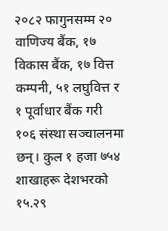२०८२ फागुनसम्म २० वाणिज्य बैंक, १७ विकास बैंक, १७ वित्त कम्पनी, ५१ लघुवित्त र १ पूर्वाधार बैंक गरी १०६ संस्था सञ्चालनमा छन्। कुल १ हजा ७५४ शाखाहरू देशभरको १५.२९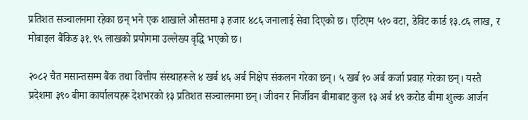प्रतिशत सञ्चालनमा रहेका छन् भने एक शाखाले औसतमा ३ हजार ४८६ जनालाई सेवा दिएको छ। एटिएम ५१० वटा, डेविट कार्ड १३.८६ लाख, र मोबाइल बैंकिङ ३१.९५ लाखको प्रयोगमा उल्लेख्य वृद्धि भएको छ।

२०८२ चैत मसान्तसम्म बैंक तथा वित्तीय संस्थाहरूले ४ खर्ब ४६ अर्ब निक्षेप संकलन गरेका छन्। ५ खर्ब १० अर्ब कर्जा प्रवाह गरेका छन्। यस्तै प्रदेशमा ३९० बीमा कार्यालयहरू देशभरको १३ प्रतिशत सञ्चालनमा छन्। जीवन र निर्जीवन बीमाबाट कुल १३ अर्ब ४९ करोड बीमा शुल्क आर्जन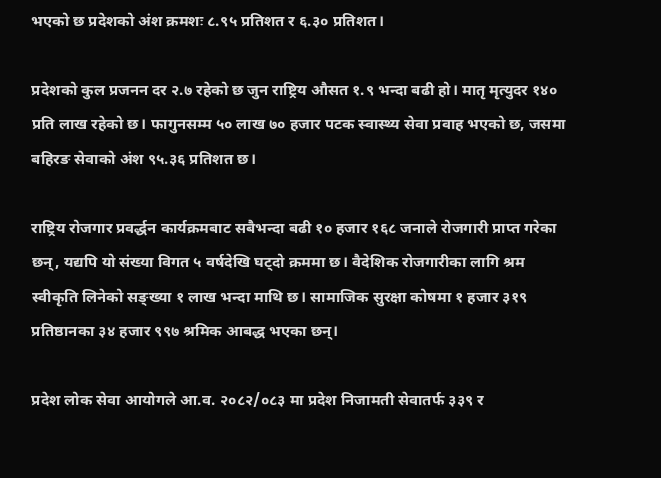भएको छ प्रदेशको अंश क्रमशः ८.९५ प्रतिशत र ६.३० प्रतिशत।

प्रदेशको कुल प्रजनन दर २.७ रहेको छ जुन राष्ट्रिय औसत १.९ भन्दा बढी हो। मातृ मृत्युदर १४० प्रति लाख रहेको छ। फागुनसम्म ५० लाख ७० हजार पटक स्वास्थ्य सेवा प्रवाह भएको छ, जसमा बहिरङ सेवाको अंश ९५.३६ प्रतिशत छ।

राष्ट्रिय रोजगार प्रवर्द्धन कार्यक्रमबाट सबैभन्दा बढी १० हजार १६८ जनाले रोजगारी प्राप्त गरेका छन्, यद्यपि यो संख्या विगत ५ वर्षदेखि घट्दो क्रममा छ। वैदेशिक रोजगारीका लागि श्रम स्वीकृति लिनेको सङ्ख्या १ लाख भन्दा माथि छ। सामाजिक सुरक्षा कोषमा १ हजार ३१९ प्रतिष्ठानका ३४ हजार ९९७ श्रमिक आबद्ध भएका छन्।

प्रदेश लोक सेवा आयोगले आ.व. २०८२/०८३ मा प्रदेश निजामती सेवातर्फ ३३९ र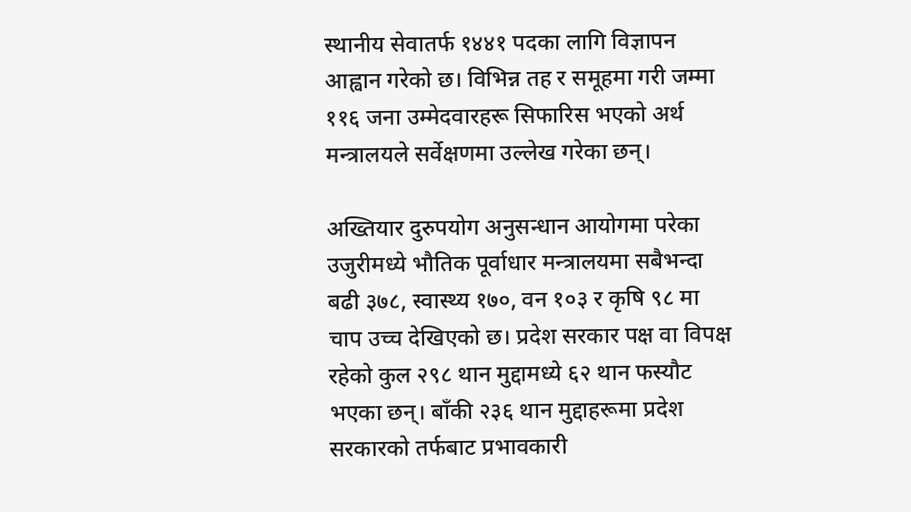स्थानीय सेवातर्फ १४४१ पदका लागि विज्ञापन आह्वान गरेको छ। विभिन्न तह र समूहमा गरी जम्मा ११६ जना उम्मेदवारहरू सिफारिस भएको अर्थ मन्त्रालयले सर्वेक्षणमा उल्लेख गरेका छन्।

अख्तियार दुरुपयोग अनुसन्धान आयोगमा परेका उजुरीमध्ये भौतिक पूर्वाधार मन्त्रालयमा सबैभन्दा बढी ३७८, स्वास्थ्य १७०, वन १०३ र कृषि ९८ मा चाप उच्च देखिएको छ। प्रदेश सरकार पक्ष वा विपक्ष रहेको कुल २९८ थान मुद्दामध्ये ६२ थान फस्यौट भएका छन्। बाँकी २३६ थान मुद्दाहरूमा प्रदेश सरकारको तर्फबाट प्रभावकारी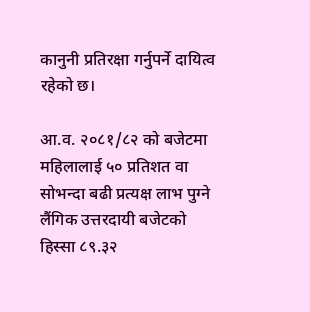कानुनी प्रतिरक्षा गर्नुपर्ने दायित्व रहेको छ।

आ.व. २०८१/८२ को बजेटमा महिलालाई ५० प्रतिशत वा सोभन्दा बढी प्रत्यक्ष लाभ पुग्ने लैंगिक उत्तरदायी बजेटको हिस्सा ८९.३२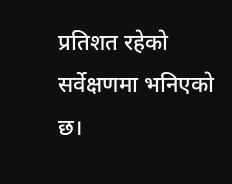प्रतिशत रहेको सर्वेक्षणमा भनिएको छ।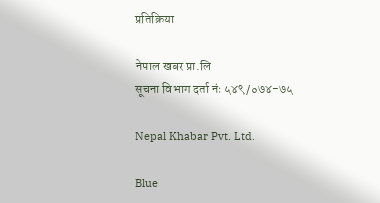प्रतिक्रिया

नेपाल खबर प्रा.लि
सूचना विभाग दर्ता नंः ५४९/०७४-७५

Nepal Khabar Pvt. Ltd.

Blue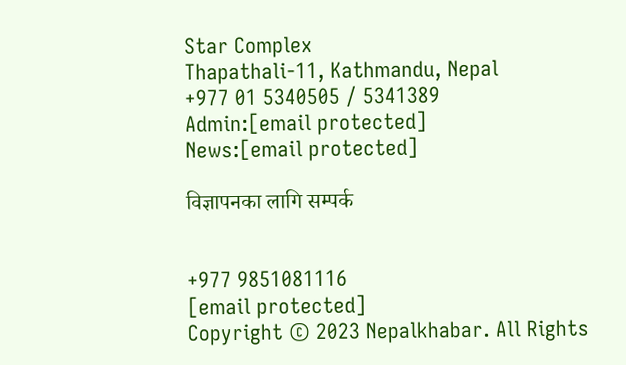Star Complex
Thapathali-11, Kathmandu, Nepal
+977 01 5340505 / 5341389
Admin:[email protected]
News:[email protected]

विज्ञापनका लागि सम्पर्क


+977 9851081116
[email protected]
Copyright © 2023 Nepalkhabar. All Rights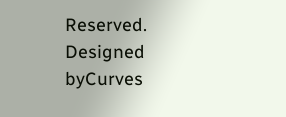Reserved. Designed byCurves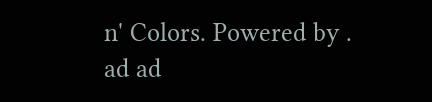n' Colors. Powered by .
ad ad